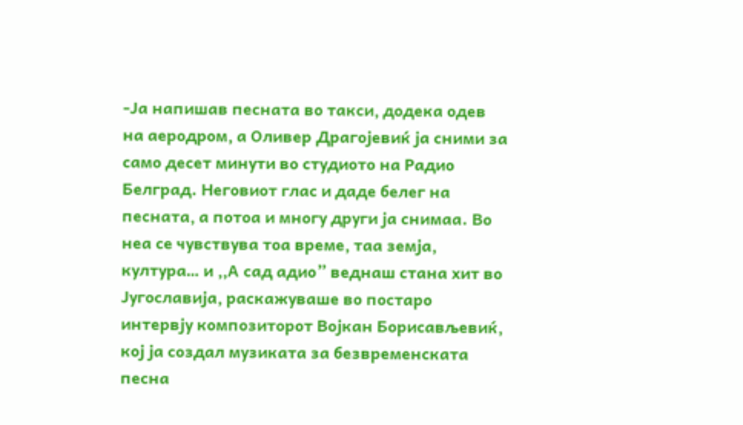-Ја напишав песната во такси, додека одев на аеродром, а Оливер Драгојевиќ ја сними за само десет минути во студиото на Радио Белград. Неговиот глас и даде белег на песната, а потоа и многу други ја снимаа. Во неа се чувствува тоа време, таа земја, култура… и ,,А сад адио” веднаш стана хит во Југославија, раскажуваше во постаро интервју композиторот Војкан Борисављевиќ, кој ја создал музиката за безвременската песна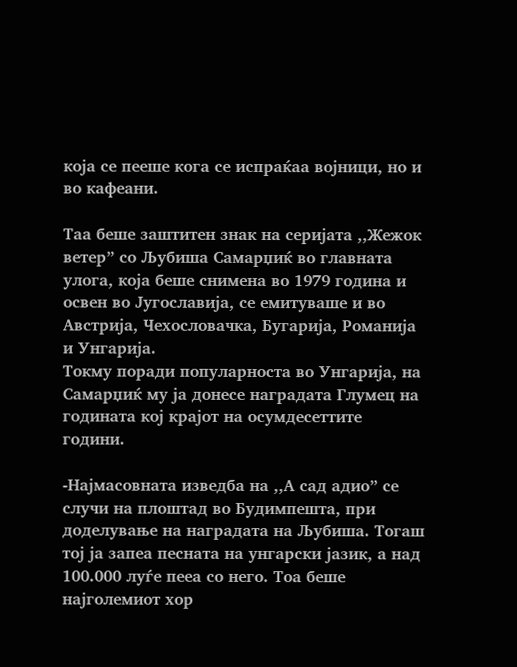која се пееше кога се испраќаа војници, но и во кафеани.

Таа беше заштитен знак на серијата ,,Жежок ветер” со Љубиша Самарџиќ во главната улога, која беше снимена во 1979 година и освен во Југославија, се емитуваше и во Австрија, Чехословачка, Бугарија, Романија и Унгарија.
Токму поради популарноста во Унгарија, на Самарџиќ му ја донесе наградата Глумец на годината кој крајот на осумдесеттите години.

-Најмасовната изведба на ,,А сад адио” се случи на плоштад во Будимпешта, при доделување на наградата на Љубиша. Тогаш тој ја запеа песната на унгарски јазик, а над 100.000 луѓе пееа со него. Тоа беше најголемиот хор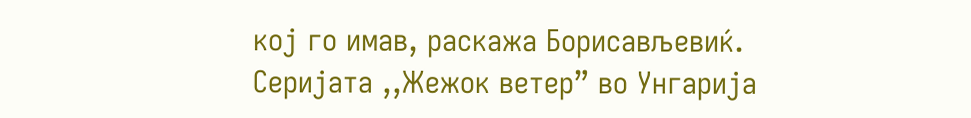кој го имав, раскажа Борисављевиќ.
Серијата ,,Жежок ветер” во Унгарија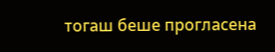тогаш беше прогласена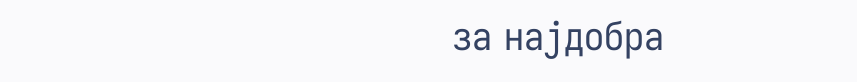за најдобра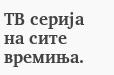ТВ серија на сите времиња.